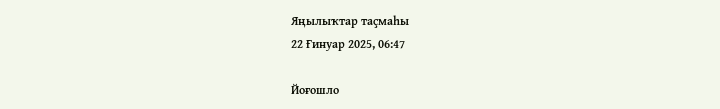Яңылыҡтар таҫмаһы
22 Ғинуар 2025, 06:47

Йоғошло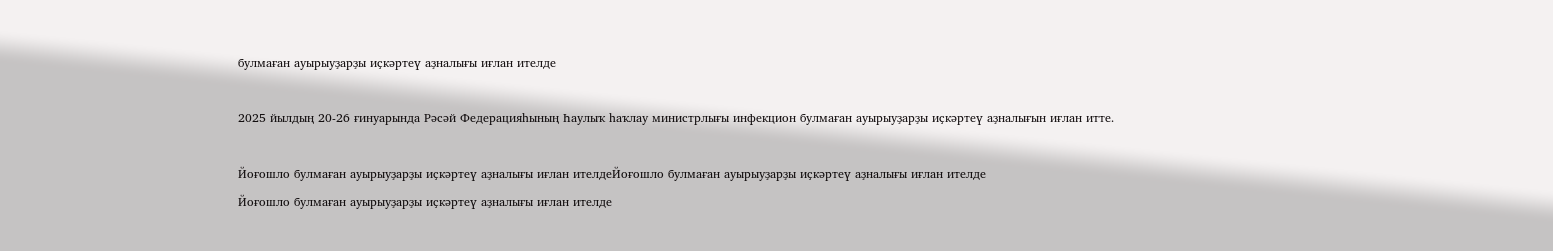булмаған ауырыуҙарҙы иҫкәртеү аҙналығы иғлан ителде

2025 йылдың 20-26 ғинуарында Рәсәй Федерацияһының Һаулыҡ һаҡлау министрлығы инфекцион булмаған ауырыуҙарҙы иҫкәртеү аҙналығын иғлан итте.

Йоғошло булмаған ауырыуҙарҙы иҫкәртеү аҙналығы иғлан ителдеЙоғошло булмаған ауырыуҙарҙы иҫкәртеү аҙналығы иғлан ителде
Йоғошло булмаған ауырыуҙарҙы иҫкәртеү аҙналығы иғлан ителде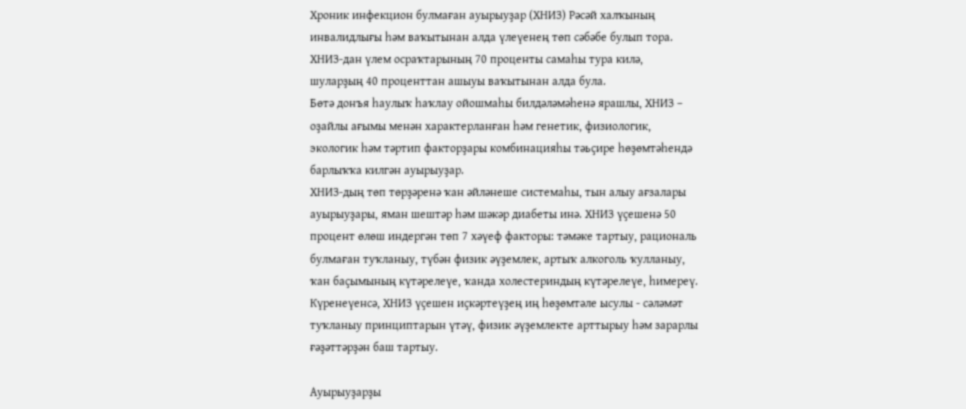Хроник инфекцион булмаған ауырыуҙар (ХНИЗ) Рәсәй халҡының инвалидлығы һәм ваҡытынан алда үлеүенең төп сәбәбе булып тора. ХНИЗ-дан үлем осраҡтарының 70 проценты самаһы тура килә, шуларҙың 40 проценттан ашыуы ваҡытынан алда була.
Бөтә донъя һаулыҡ һаҡлау ойошмаһы билдәләмәһенә ярашлы, ХНИЗ – оҙайлы ағымы менән характерланған һәм генетик, физиологик, экологик һәм тәртип факторҙары комбинацияһы тәьҫире һөҙөмтәһендә барлыҡҡа килгән ауырыуҙар.
ХНИЗ-дың төп төрҙәренә ҡан әйләнеше системаһы, тын алыу ағзалары ауырыуҙары, яман шештәр һәм шәкәр диабеты инә. ХНИЗ үҫешенә 50 процент өлөш индергән төп 7 хәүеф факторы: тәмәке тартыу, рациональ булмаған туҡланыу, түбән физик әүҙемлек, артыҡ алкоголь ҡулланыу, ҡан баҫымының күтәрелеүе, ҡанда холестериндың күтәрелеүе, һимереү.
Күренеүенсә, ХНИЗ үҫешен иҫкәртеүҙең иң һөҙөмтәле ысулы - сәләмәт туҡланыу принциптарын үтәү, физик әүҙемлекте арттырыу һәм зарарлы ғәҙәттәрҙән баш тартыу.

Ауырыуҙарҙы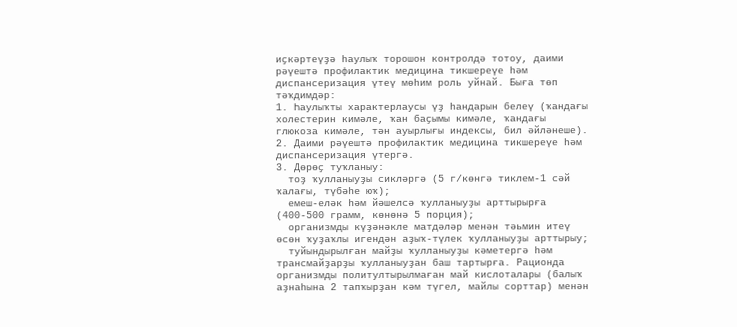иҫкәртеүҙә һаулыҡ торошон контролдә тотоу, даими рәүештә профилактик медицина тикшереүе һәм диспансеризация үтеү мөһим роль уйнай. Быға төп тәҡдимдәр:
1. Һаулыҡты характерлаусы үҙ һандарын белеү (ҡандағы холестерин кимәле, ҡан баҫымы кимәле, ҡандағы глюкоза кимәле, тән ауырлығы индексы, бил әйләнеше).
2. Даими рәүештә профилактик медицина тикшереүе һәм диспансеризация үтергә.
3. Дөрөҫ туҡланыу:
  тоҙ ҡулланыуҙы сикләргә (5 г/көнгә тиклем-1 сәй ҡалағы, түбәһе юҡ);
  емеш-еләк һәм йәшелсә ҡулланыуҙы арттырырға (400-500 грамм, көнөнә 5 порция);
  организмды күҙәнәкле матдәләр менән тәьмин итеү өсөн ҡуҙаҡлы игендән аҙыҡ-түлек ҡулланыуҙы арттырыу;
  туйындырылған майҙы ҡулланыуҙы кәметергә һәм трансмайҙарҙы ҡулланыуҙан баш тартырға. Рационда организмды политултырылмаған май кислоталары (балыҡ аҙнаһына 2 тапҡырҙан кәм түгел, майлы сорттар) менән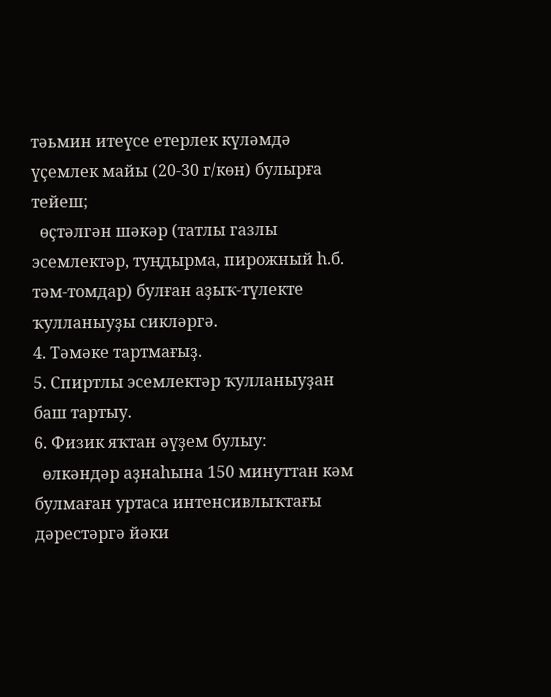тәьмин итеүсе етерлек күләмдә үҫемлек майы (20-30 г/көн) булырға тейеш;
  өҫтәлгән шәкәр (татлы газлы эсемлектәр, туңдырма, пирожный һ.б. тәм-томдар) булған аҙыҡ-түлекте ҡулланыуҙы сикләргә.
4. Тәмәке тартмағыҙ.
5. Спиртлы эсемлектәр ҡулланыуҙан баш тартыу.
6. Физик яҡтан әүҙем булыу:
  өлкәндәр аҙнаһына 150 минуттан кәм булмаған уртаса интенсивлыҡтағы дәрестәргә йәки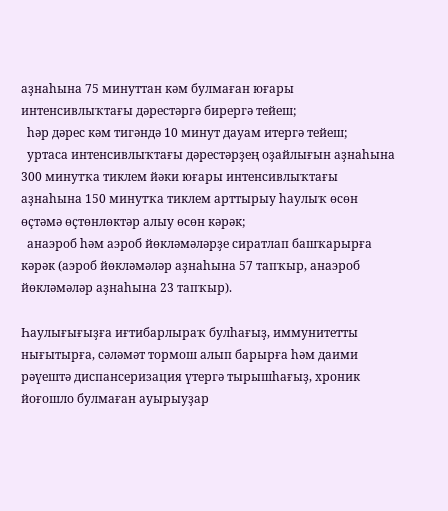аҙнаһына 75 минуттан кәм булмаған юғары интенсивлыҡтағы дәрестәргә бирергә тейеш;
  һәр дәрес кәм тигәндә 10 минут дауам итергә тейеш;
  уртаса интенсивлыҡтағы дәрестәрҙең оҙайлығын аҙнаһына 300 минутҡа тиклем йәки юғары интенсивлыҡтағы аҙнаһына 150 минутҡа тиклем арттырыу һаулыҡ өсөн өҫтәмә өҫтөнлөктәр алыу өсөн кәрәк;
  анаэроб һәм аэроб йөкләмәләрҙе сиратлап башҡарырға кәрәк (аэроб йөкләмәләр аҙнаһына 57 тапҡыр, анаэроб йөкләмәләр аҙнаһына 23 тапҡыр).

Һаулығығыҙға иғтибарлыраҡ булһағыҙ, иммунитетты нығытырға, сәләмәт тормош алып барырға һәм даими рәүештә диспансеризация үтергә тырышһағыҙ, хроник йоғошло булмаған ауырыуҙар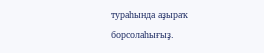тураһында аҙыраҡ борсолаһығыҙ.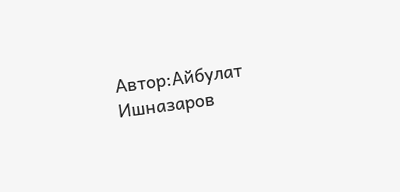Автор:Айбулат Ишназаров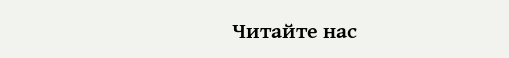Читайте нас